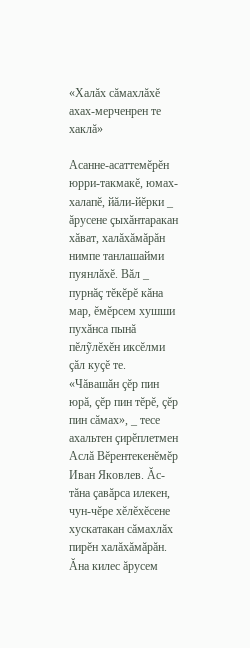«Халăх сăмахлăхĕ ахах-мерченрен те хаклă»

Асанне-асаттемĕрĕн юрри-такмакĕ, юмах-халапĕ, йăли-йĕрки _ ăрусене çыхăнтаракан хăват, халăхăмăрăн нимпе танлашайми пуянлăхĕ. Вăл _ пурнăç тĕкĕрĕ кăна мар, ĕмĕрсем хушши пухăнса пынă пĕлỹлĕхĕн иксĕлми çăл куçĕ те.
«Чăвашăн çĕр пин юрă, çĕр пин тĕрĕ, çĕр пин сăмах», _ тесе ахальтен çирĕплетмен Аслă Вĕрентекенĕмĕр Иван Яковлев. Ăс-тăна çавăрса илекен, чун-чĕре хĕлĕхĕсене хускатакан сăмахлăх пирĕн халăхăмăрăн. Ăна килес ăрусем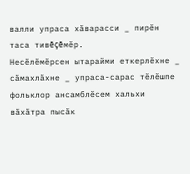валли упраса хăварасси _ пирĕн таса тивĕçĕмĕр.
Несĕлĕмĕрсен ытарайми еткерлĕхне _ сăмахлăхне _ упраса-сарас тĕлĕшпе фольклор ансамблĕсем хальхи вăхăтра пысăк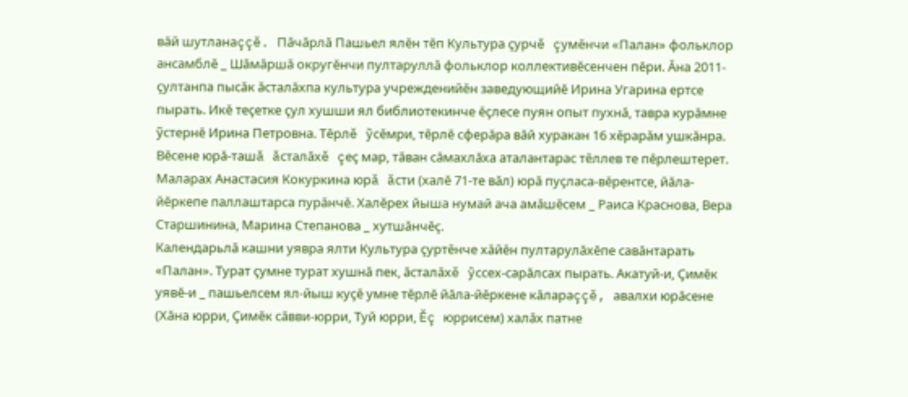вăй шутланаççĕ. Пăчăрлă Пашьел ялĕн тĕп Культура çурчĕ çумĕнчи «Палан» фольклор ансамблĕ _ Шăмăршă округĕнчи пултаруллă фольклор коллективĕсенчен пĕри. Ăна 2011-çултанпа пысăк ăсталăхпа культура учрежденийĕн заведующийĕ Ирина Угарина ертсе пырать. Икĕ теçетке çул хушши ял библиотекинче ĕçлесе пуян опыт пухнă, тавра курăмне ỹстернĕ Ирина Петровна. Тĕрлĕ ỹсĕмри, тĕрлĕ сферăра вăй хуракан 16 хĕрарăм ушкăнра. Вĕсене юрă-ташă ăсталăхĕ çеç мар, тăван сăмахлăха аталантарас тĕллев те пĕрлештерет. Маларах Анастасия Кокуркина юрă ăсти (халĕ 71-те вăл) юрă пуçласа-вĕрентсе, йăла-йĕркепе паллаштарса пурăнчĕ. Халĕрех йыша нумай ача амăшĕсем _ Раиса Краснова, Вера Старшинина, Марина Степанова _ хутшăнчĕç.
Календарьлă кашни уявра ялти Культура çуртĕнче хăйĕн пултарулăхĕпе савăнтарать «Палан». Турат çумне турат хушнă пек, ăсталăхĕ ỹссех-сарăлсах пырать. Акатуй-и, Çимĕк уявĕ-и _ пашьелсем ял-йыш куçĕ умне тĕрлĕ йăла-йĕркене кăлараççĕ, авалхи юрăсене (Хăна юрри, Çимĕк сăвви-юрри, Туй юрри, Ĕç юррисем) халăх патне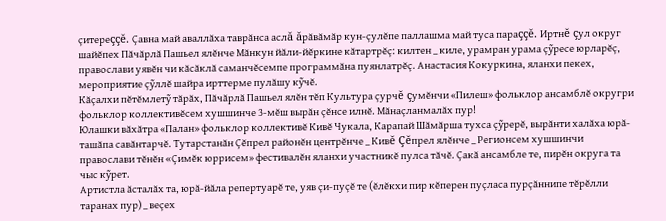çитереççĕ. Çавна май аваллăха таврăнса аслă ăрăвăмăр кун-çулĕпе паллашма май туса параççĕ. Иртнĕ çул округ шайĕпех Пăчăрлă Пашьел ялĕнче Мăнкун йăли-йĕркине кăтартрĕç: килтен _ киле, урамран урама çỹресе юрларĕç, православи уявĕн чи кăсăклă саманчĕсемпе программăна пуянлатрĕç. Анастасия Кокуркина, яланхи пекех, мероприятие çỹллĕ шайра ирттерме пулăшу кỹчĕ.
Кăçалхи пĕтĕмлетỹ тăрăх, Пăчăрлă Пашьел ялĕн тĕп Культура çурчĕ çумĕнчи «Пилеш» фольклор ансамблĕ округри фольклор коллективĕсем хушшинче 3-мĕш вырăн çĕнсе илнĕ. Мăнаçланмалăх пур!
Юлашки вăхăтра «Палан» фольклор коллективĕ Кивĕ Чукала, Карапай Шăмăрша тухса çỹрерĕ, вырăнти халăха юрă-ташăпа савăнтарчĕ. Тутарстанăн Çĕпрел районĕн центрĕнче _ Кивĕ Çĕпрел ялĕнче _ Регионсем хушшинчи православи тĕнĕн «Çимĕк юррисем» фестивалĕн яланхи участникĕ пулса тăчĕ. Çакă ансамбле те, пирĕн округа та чыс кỹрет.
Артистла ăсталăх та, юрă-йăла репертуарĕ те, уяв çи-пуçĕ те (ĕлĕкхи пир кĕперен пуçласа пурçăннипе тĕрĕлли таранах пур) _ веçех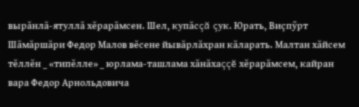вырăнлă-ятуллă хĕрарăмсен. Шел, купăсçă çук. Юрать, Виçпỹрт Шăмăршăри Федор Малов вĕсене йывăрлăхран кăларать. Малтан хăйсем тĕллĕн _ «типĕлле» _ юрлама-ташлама хăнăхаççĕ хĕрарăмсем, кайран вара Федор Арнольдовича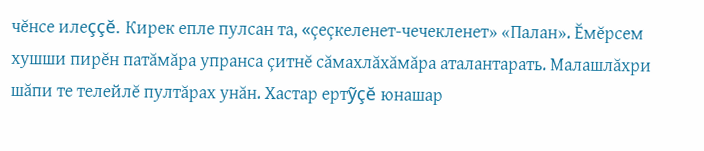чĕнсе илеççĕ. Кирек епле пулсан та, «çеçкеленет-чечекленет» «Палан». Ĕмĕрсем хушши пирĕн патăмăра упранса çитнĕ сăмахлăхăмăра аталантарать. Малашлăхри шăпи те телейлĕ пултăрах унăн. Хастар ертỹçĕ юнашар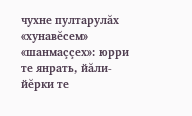чухне пултарулăх «хунавĕсем» «шанмаççех»: юрри те янрать, йăли-йĕрки те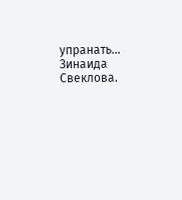упранать...
Зинаида Свеклова.